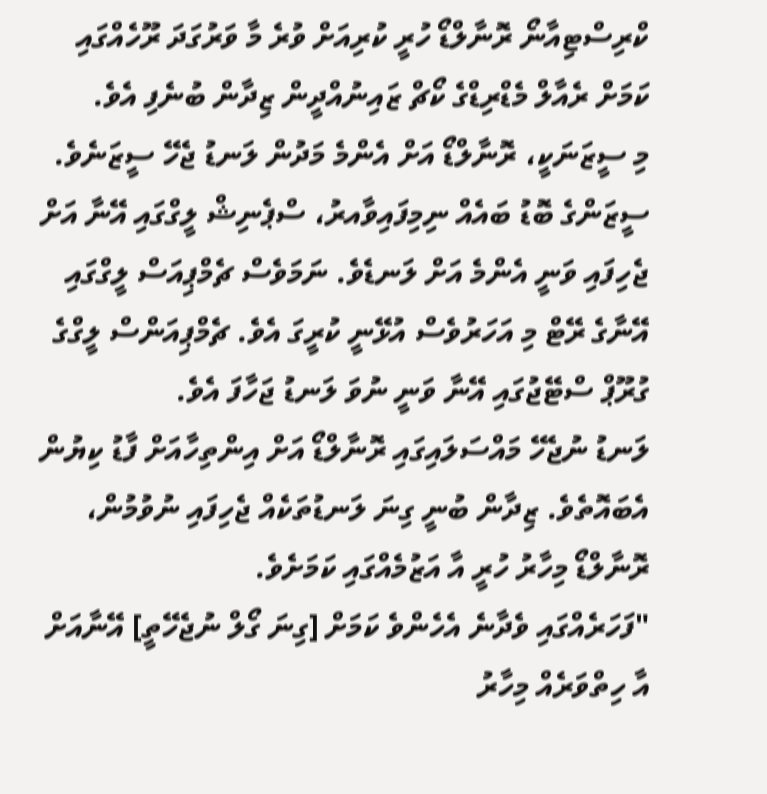ކްރިސްޓިއާނޯ ރޮނާލްޑޯ ހުރީ ކުރިއަށް ވުރެ މާ ވަރުގަދަ ރޫހެއްގައި ކަމަށް ރެއާލް މެޑްރިޑްގެ ކޯޗް ޒައިނުއްދީން ޒިދާން ބުނެފި އެވެ.
މި ސީޒަނަކީ، ރޮނާލްޑޯ އަށް އެންމެ މަދުން ލަނޑު ޖެހޭ ސީޒަނެވެ. ސީޒަންގެ ބޮޑު ބައެއް ނިމިފައިވާއރު، ސްޕެނިޝް ލީގްގައި އޭނާ އަށް ޖެހިފައި ވަނީ އެންމެ އަށް ލަނޑެވެ. ނަމަވެސް ޗެމްޕިއަސް ލީގްގައި އޭނާގެ ރޭޓް މި އަހަރުވެސް އުޅޭނީ ކުރީގަ އެވެ. ޗެމްޕިއަންސް ލީގްގެ ގުރޫޕް ސްޓޭޖުގައި އޭނާ ވަނީ ނުވަ ލަނޑު ޖަހާފަ އެވެ.
ލަނޑު ނުޖެހޭ މައްސަލައިގައި ރޮނާލްޑޯ އަށް އިންތިހާއަށް ފާޑު ކިޔުން އެބައޮތެވެ. ޒިދާން ބުނީ ގިނަ ލަނޑުތަކެއް ޖެހިފައި ނުވުމުން، ރޮނާލްޑޯ މިހާރު ހުރީ އާ އަޒުމެއްގައި ކަމަށެވެ.
"ފަހަރެއްގައި ވެދާނެ އެހެންވެ ކަމަށް [ގިނަ ގޯލް ނުޖެހޭތީ] އޭނާއަށް އާ ހިތްވަރެއް މިހާރު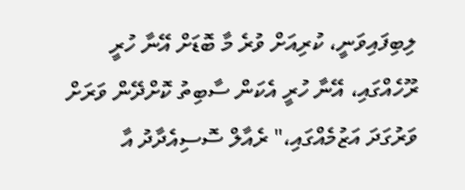ލިބިފައިވަނީ، ކުރިއަށް ވުރެ މާ ބޮޑަށް އޭނާ ހުރީ ރޫހެއްގައި، އޭނާ ހުރީ އެކަން ސާބިތު ކޮށްދޭން ވަރަށް ވަރުގަދަ އަޒުމެއްގައި،" ރެއާލް ސޮސިއެދާދު އާ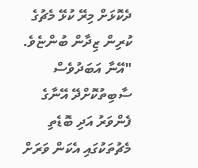ދެކޮޅަށް މިރޭ ކުޅޭ މެޗުގެ ކުރިން ޒިދާން ބުންޏެވެ. "އޭނާ އަބަދުވެސް ސާބިތުކޮށްދޭ އޭނާގެ ފެންވަރު އަދި ބޮޑެތި މެޗުތަކުގައި އެކަން ވަރަށް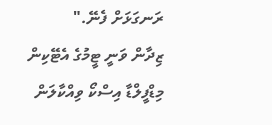ރަނގަޅަށް ފެނޭ."
ޒިދާން ވަނީ ޓީމުގެ އެޓޭކިން މިޑްފީލްޑާ އިސްކޯ ވިއްކާލަން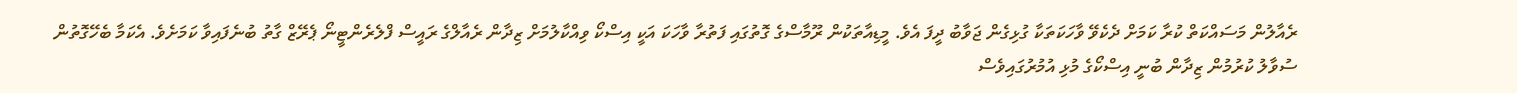ރެއާލުން މަސައްކަތް ކުރާ ކަމަށް ދެކެވޭ ވާހަކަތަކާ ގުޅިގެން ޖަވާބު ދީފަ އެވެ. މީޑިއާތަކުން ރޫމާސްގެ ގޮތުގައި ފަތުރާ ވާހަކަ އަކީ އިސްކޯ ވިއްކާލުމަށް ޒިދާން ރެއާލްގެ ރައީސް ފްލެރެންޓީނޯ ޕެރޭޒް ގާތު ބުނެފައިވާ ކަމަށެވެ. އެކަމާ ބެހޭގޮތުން ސުވާލު ކުރުމުން ޒިދާން ބުނީ އިސްކޯގެ މުޅި އުމުރުގައިވެސް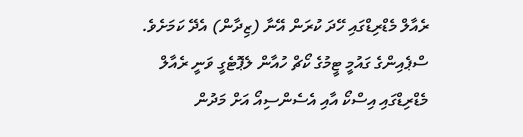ރެއާލް މެޑްރިޑްގައި ހޭދަ ކުރަން އޭނާ (ޒިދާން) އެދޭ ކަމަށެވެ.
ސްޕެއިންގެ ގައުމީ ޓީމުގެ ކޯޗް ހުއާން ލެޕޮޓެގީ ވަނީ ރެއާލް މެޑްރިޑްގައި އިސްކޯ އާއި އެސެންސިއޯ އަށް މަދުން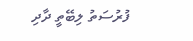ފުރުސަތު ލިބޭތީ ދާދި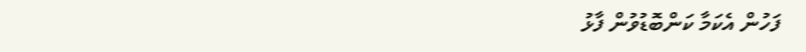ފަހުން އެކަމާ ކަންބޮޑުވުން ފާޅު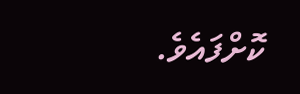ކޮށްފައެވެ.